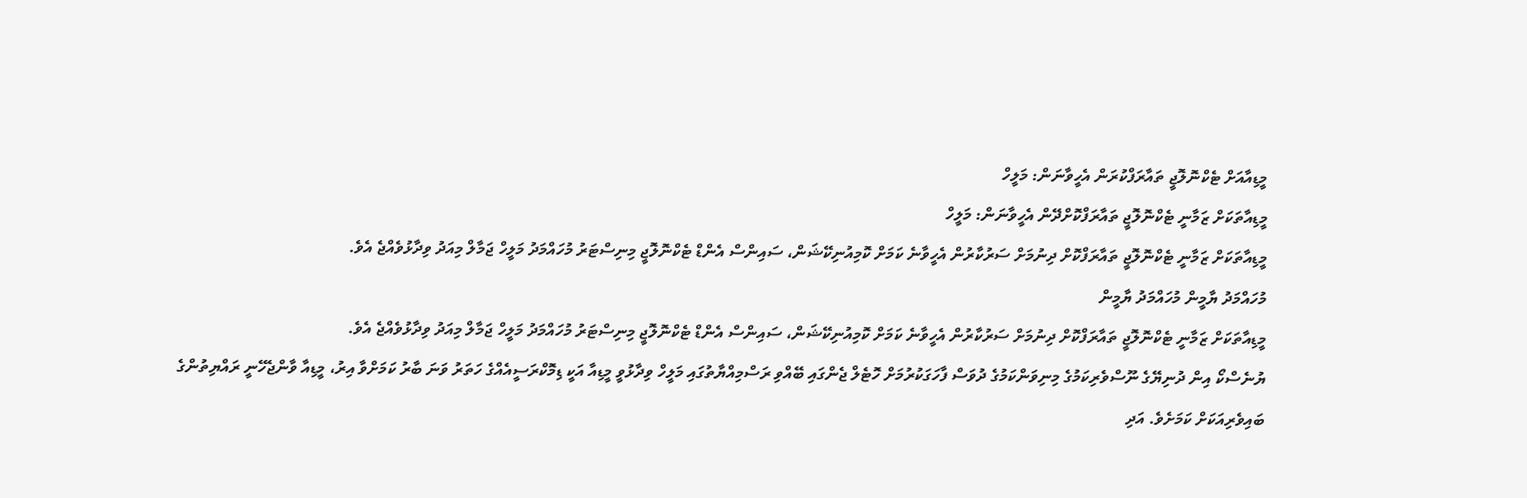މީޑިއާއަށް ޓެކްނޮލޮޖީ ތައާރަފްކުރަން އެހީވާނަން: މަލީހް
މީޑިއާތަކަށް ޒަމާނީ ޓެކްނޮލޮޖީ ތައާރަފްކޮށްދޭން އެހީވާނަން: މަލީހް
މީޑިއާތަކަށް ޒަމާނީ ޓެކްނޮލޮޖީ ތައާރަފްކޮށް ދިނުމަށް ސަރުކާރުން އެހީވާނެ ކަމަށް ކޮމިއުނިކޭޝަން، ސައިންސް އެންޑް ޓެކްނޮލޮޖީ މިނިސްޓަރު މުހައްމަދު މަލީހް ޖަމާލް މިއަދު ވިދާޅުވެއްޖެ އެވެ.
މުހައްމަދު ޔާމީން މުހައްމަދު ޔާމީން
މީޑިއާތަކަށް ޒަމާނީ ޓެކްނޮލޮޖީ ތައާރަފްކޮށް ދިނުމަށް ސަރުކާރުން އެހީވާނެ ކަމަށް ކޮމިއުނިކޭޝަން، ސައިންސް އެންޑް ޓެކްނޮލޮޖީ މިނިސްޓަރު މުހައްމަދު މަލީހް ޖަމާލް މިއަދު ވިދާޅުވެއްޖެ އެވެ.
ޔުނެސްކޯ އިން ދުނިޔޭގެ ނޫސްވެރިކަމުގެ މިނިވަންކަމުގެ ދުވަސް ފާހަގަކުރުމަށް ހޮޓެލް ޖެންގައި ބޭއްވި ރަސްމިއްޔާތުގައި މަލީހް ވިދާޅުވީ މީޑިއާ އަކީ ޑިމޮކްރަސީއެއްގެ ހަތަރު ވަނަ ބާރު ކަމަށްވާ އިރު، މީޑިއާ ވާންޖެހޭނީ ރައްޔިތުންގެ ބައިވެރިއަކަށް ކަމަށެވެ. އަދި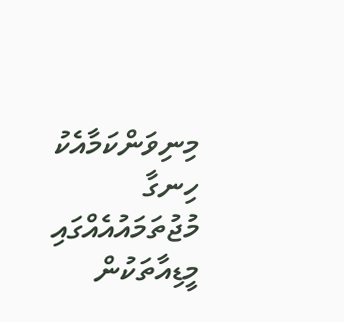މިނިވަންކަމާއެކު ހިނގާ މުޖުތަމައުއެއްގައި މީޑިއާތަކުން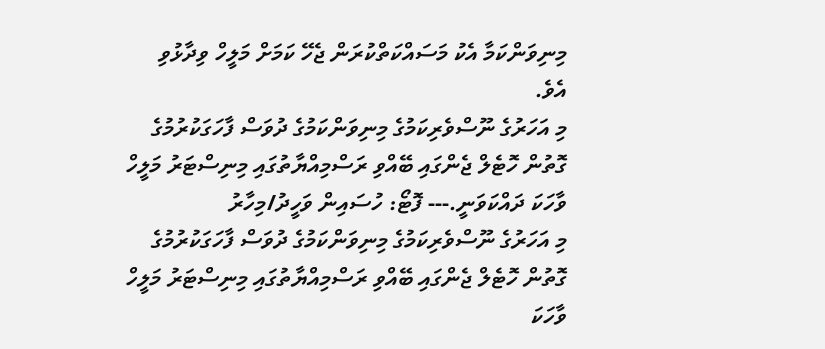މިނިވަންކަމާ އެކު މަސައްކަތްކުރަން ޖެހޭ ކަމަށް މަލީހް ވިދާޅުވި އެވެ.
މި އަހަރުގެ ނޫސްވެރިކަމުގެ މިނިވަންކަމުގެ ދުވަސް ފާހަގަކުރުމުގެ ގޮތުން ހޮޓެލް ޖެންގައި ބޭއްވި ރަސްމިއްޔާތުގައި މިނިސްޓަރު މަލީހް ވާހަކަ ދައްކަވަނީ.--- ފޮޓޯ: ހުސައިން ވަހީދު/މިހާރު
މި އަހަރުގެ ނޫސްވެރިކަމުގެ މިނިވަންކަމުގެ ދުވަސް ފާހަގަކުރުމުގެ ގޮތުން ހޮޓެލް ޖެންގައި ބޭއްވި ރަސްމިއްޔާތުގައި މިނިސްޓަރު މަލީހް ވާހަކަ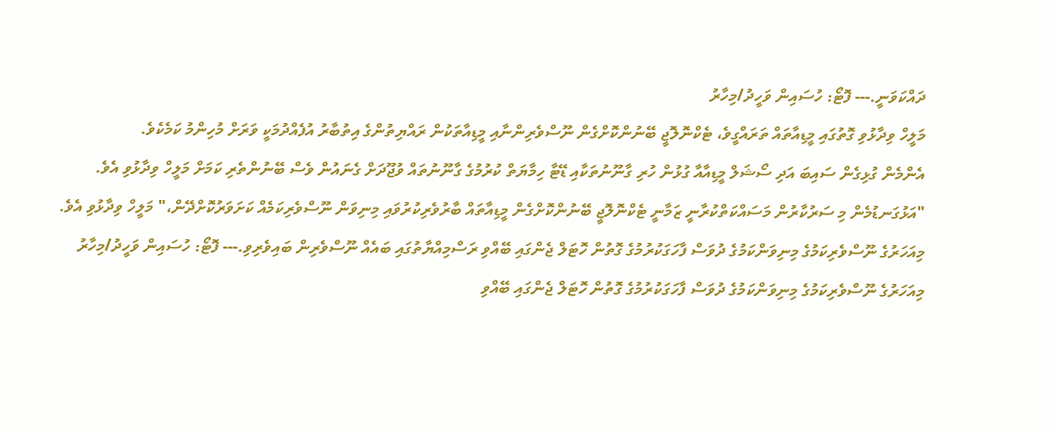ދައްކަވަނީ.--- ފޮޓޯ: ހުސައިން ވަހީދު/މިހާރު
މަލީހް ވިދާޅުވި ގޮތުގައި މީޑިއާތައް ތަރައްގީވެ، ޓެކްނޮލޮޖީ ބޭނުންކޮށްގެން ނޫސްވެރިންނާއި މީޑިއާތަކުން ރައްޔިތުންގެ އިތުބާރު އުފެއްދުމަކީ ވަރަށް މުހިންމު ކަމެކެވެ.
އެންމެން ގުޅިގެން ސައިބަ އަދި ސޯޝަލް މީޑިއާއާ ގުޅުން ހުރި ގާނޫނުތަކާއި ޑޭޓާ ހިމާޔަތް ކުރުމުގެ ގާނޫނުތައް ވުޖޫދަށް ގެނައުން ވެސް ބޭނުންތެރި ކަމަށް މަލީހް ވިދާޅުވި އެވެ.
"އަޅުގަނޑުމެން މި ސަރުކާރުން މަސައްކަތްކުރާނީ ޒަމާނީ ޓެކްނޮލޮޖީ ބޭނުންކޮށްގެން މީޑިއާތައް ބާރުވެރިކުރުވައި މިނިވަން ނޫސްވެރިކަމެއް ކަށަވަރުކޮށްދޭން،" މަލީހް ވިދާޅުވި އެވެ.
މިއަހަރުގެ ނޫސްވެރިކަމުގެ މިނިވަންކަމުގެ ދުވަސް ފާހަގަކުރުމުގެ ގޮތުން ހޮޓަލް ޖެންގައި ބޭއްވި ރަސްމިއްޔާތުގައި ބައެއް ނޫސްވެރިން ބައިވެރިވި.--- ފޮޓޯ: ހުސައިން ވަހީދު/މިހާރު
މިއަހަރުގެ ނޫސްވެރިކަމުގެ މިނިވަންކަމުގެ ދުވަސް ފާހަގަކުރުމުގެ ގޮތުން ހޮޓަލް ޖެންގައި ބޭއްވި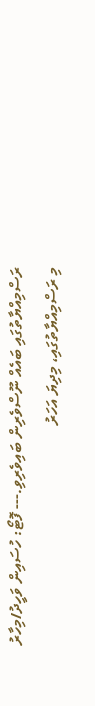ރަސްމިއްޔާތުގައި ބައެއް ނޫސްވެރިން ބައިވެރިވި.--- ފޮޓޯ: ހުސައިން ވަހީދު/މިހާރު
މި ރަސްމިއްޔާތުގައި، މިދިޔަ އަހަރު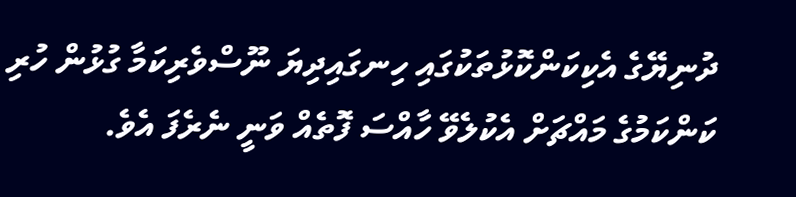ދުނިޔޭގެ އެކިކަންކޮޅުތަކުގައި ހިނގައިދިޔަ ނޫސްވެރިކަމާ ގުޅުން ހުރި ކަންކަމުގެ މައްޗަށް އެކުލެވޭ ހާއްސަ ފޮތެއް ވަނީ ނެރެފަ އެވެ.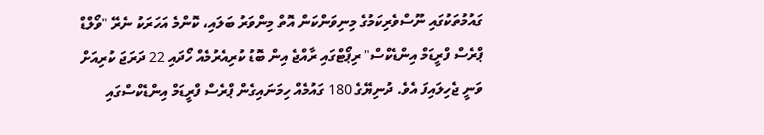ގައުމުތަކުގައި ނޫސްވެރިކަމުގެ މިނިވަންކަން އޮތް މިންވަރު ބަލައި، ކޮންމެ އަހަރަކު ނެރޭ "ވޯލްޑް ޕްރެސް ފްރީޑަމް އިންޑެކްސް" ރިޕޯޓްގައި ރާއްޖެ އިން ބޮޑު ކުރިއެރުމެއް ހޯދައި 22 ދަރަޖަ ކުރިއަށް ވަނީ ޖެހިލައިފަ އެވެ. ދުނިޔޭގެ 180 ގައުމެއް ހިމަނައިގެން ޕްރެސް ފްރީޑަމް އިންޑެކްސްގައި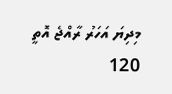މިދިޔަ އަހަރު ރާއްޖެ އޮތީ 120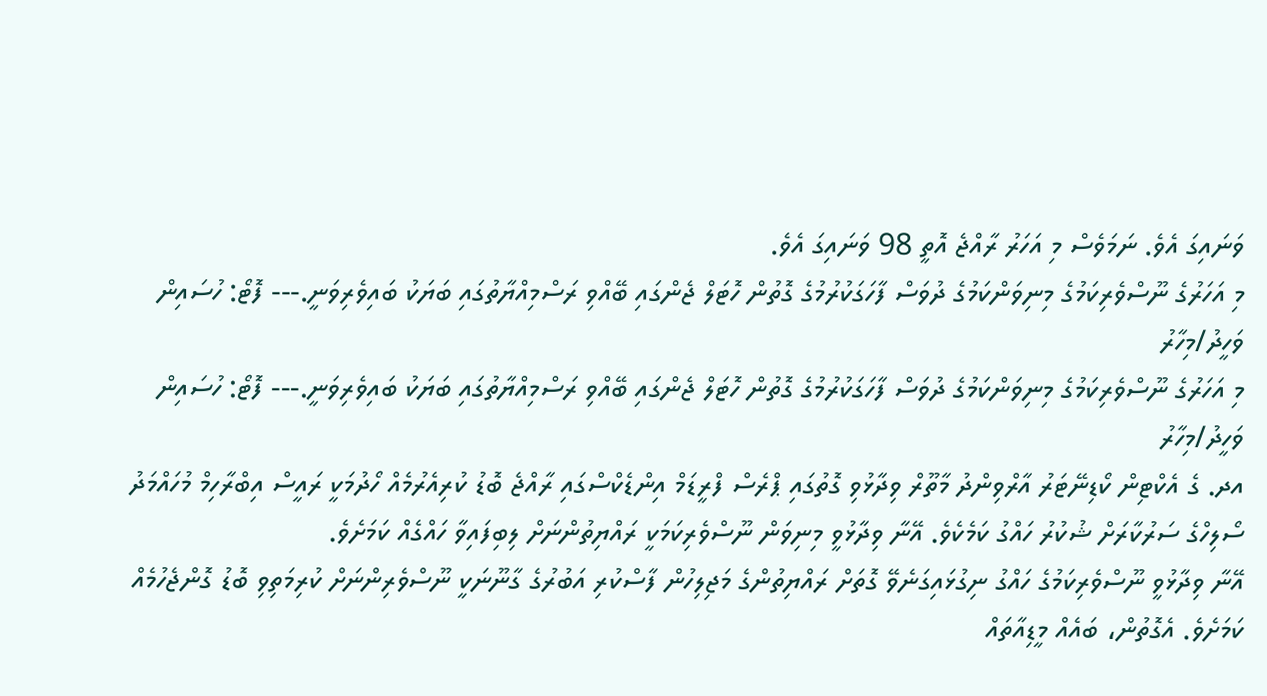ވަނައިގަ އެވެ. ނަމަވެސް މި އަހަރު ރާއްޖެ އޮތީ 98 ވަނައިގަ އެވެ.
މި އަހަރުގެ ނޫސްވެރިކަމުގެ މިނިވަންކަމުގެ ދުވަސް ފާހަގަކުރުމުގެ ގޮތުން ހޮޓަލް ޖެންގައި ބޭއްވި ރަސްމިއްޔާތުގައި ބަޔަކު ބައިވެރިވަނީ.--- ފޮޓޯ: ހުސައިން ވަހީދު/މިހާރު
މި އަހަރުގެ ނޫސްވެރިކަމުގެ މިނިވަންކަމުގެ ދުވަސް ފާހަގަކުރުމުގެ ގޮތުން ހޮޓަލް ޖެންގައި ބޭއްވި ރަސްމިއްޔާތުގައި ބަޔަކު ބައިވެރިވަނީ.--- ފޮޓޯ: ހުސައިން ވަހީދު/މިހާރު
އދ. ގެ އެކްޓިން ކޯޑިނޭޓަރު އާރްވިންދު މާތޫރް ވިދާޅުވި ގޮތުގައި ޕްރެސް ފްރީޑަމް އިންޑެކްސްގައި ރާއްޖެ ބޮޑު ކުރިއެރުމެއް ހޯދުމަކީ ރައީސް އިބްރާހިމް މުހައްމަދު ސޯލިހްގެ ސަރުކާރަށް ޝުކުރު ހައްގު ކަމެކެވެ. އޭނާ ވިދާޅުވީ މިނިވަން ނޫސްވެރިކަމަކީ ރައްޔިތުންނަށް ލިބިފައިވާ ހައްގެއް ކަމަށެވެ.
އޭނާ ވިދާޅުވީ ނޫސްވެރިކަމުގެ ހައްގު ނިގުޅައިގަނެވޭ ގޮތަށް ރައްޔިތުންގެ މަޖިލިހުން ފާސްކުރި އަބުރުގެ ގާނޫނަކީ ނޫސްވެރިންނަށް ކުރިމަތިވި ބޮޑު ގޮންޖެހުމެއް ކަމަށެވެ. އެގޮތުން، ބައެއް މީޑިއާތައް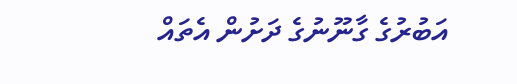އަބުރުގެ ގާނޫނުގެ ދަށުން އެތައް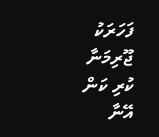ފަހަރަކު ޖޫރިމަނާ ކުރި ކަން އޭނާ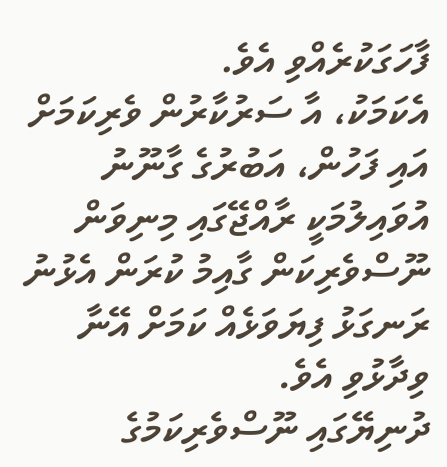ފާހަގަކުރެއްވި އެވެ.
އެކަމަކު، އާ ސަރުކާރުން ވެރިކަމަށް އައި ފަހުން، އަބުރުގެ ގާނޫނު އުވައިލުމަކީ ރާއްޖޭގައި މިނިވަން ނޫސްވެރިކަން ގާއިމު ކުރަން އެޅުނު ރަނގަޅު ފިޔަވަޅެއް ކަމަށް އޭނާ ވިދާޅުވި އެވެ.
ދުނިޔޭގައި ނޫސްވެރިކަމުގެ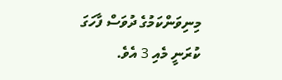މިނިވަންކަމުގެ ދުވަސް ފާހަގަ ކުރަނީ މެއި 3 އެވެ.